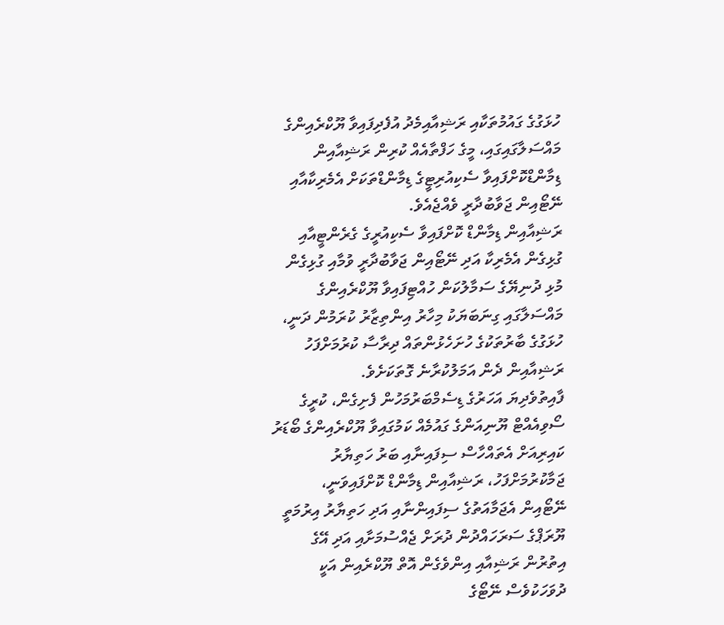ހުޅަގުގެ ގައުމުތަކާއި ރަޝިއާއިމެދު އުފެދިފައިވާ ޔޫކްރެއިންގެ މައްސަލާގައިގައި، މީގެ ހަފްތާއެއް ކުރިން ރަޝިއާއިން ޑިމާންޑްކޮށްފައިވާ ސެކިއުރިޓީގެ ޑިމާންޑްތަކަށް އެމެރިކާއާއި ނޭޓޯއިން ޖަވާބުދާރީ ވެއްޖެއެވެ.
ރަޝިއާއިން ޑިމާންޑް ކޮށްފައިވާ ސެކިއުރީގެ ގެރެންޓީއާއި ގުޅިގެން އެމެރިކާ އަދި ނޭޓޯއިން ޖަވާބުދާރީ ވުމާއި ގުޅިގެން މުޅި ދުނިޔޭގެ ސަމާލުކަން ހުއްޓިފައިވާ ޔޫކްރެއިންގެ މައްސަލާގައި ގިނަބަޔަކު މިހާރު އިންތިޒާރު ކުރަމުން ދަނީ، ހުޅަގުގެ ބާރުތަކުގެ ހުށަހެޅުންތައް ދިރާސާ ކުރުމަށްފަހު ރަޝިއާއިން ދެން އަމަލުކުރާނެ ގޮތަކަށެވެ.
ފާއިތުވެދިޔަ އަހަރުގެ ޑިސެމްބަރުމަހުން ފެށިގެން، ކުރީގެ ސޯވިއެއްޓް ޔޫނިއަންގެ ގައުމެއް ކަމުގައިވާ ޔޫކްރެއިންގެ ބޯޑަރު ކައިރިއަށް އެތައްހާސް ސިފައިނާއި ބަރު ހަތިޔާރު ޖަމާކުރުމަށްފަހު، ރަޝިއާއިން ޑިމާންޑް ކޮށްފައިވަނީ، ނޭޓޯއިން އެޖަމާއަތުގެ ސިފައިންނާއި އަދި ހަތިޔާރު އިރުމަތީ ޔޫރަޕްގެ ސަރަހައްދުން ދުރަށް ޖެއްސުމަށާއި އަދި އޭގެ އިތުރުން ރަޝިއާއި އިންވެގެން އޮތް ޔޫކްރެއިން އަކީ ދުވަހަކުވެސް ނޭޓޯގެ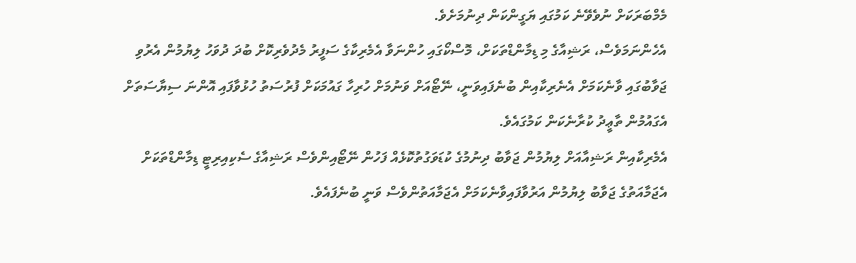މެމްބަރަކަށް ނުވެވޭނެ ކަމުގައި ޔަގީންކަން ދިނުމަށެވެ.
އެހެންނަމަވެސް، ރަޝިއާގެ މި ޑިމާންޑްތަކަށް، މޮސްކޯގައި ހުންނަވާ އެމެރިކާގެ ސަފީރު މެދުވެރިކޮށް ބުދަ ދުވަހު ލިޔުމުން އެރުވި ޖަވާބުގައި ވާނެކަމަށް އެނެރިކާއިން ބުނެފައިވަނީ، ނޭޓޯއަށް ވަނުމަށް ހުރިހާ ގައުމަކަށް ފުރުސަތު ހުޅުވާފައި އޮންނަ ސިޔާސަތަށް އެގައުމުން ތާޢީދު ކުރާނެކަން ކަމުގައެވެ.
އެމެރިކާއިން ރަޝިއާއަށް ލިޔުމުން ޖަވާބު ދިނުމުގެ ކުޑަވަގުތުކޮޅެއް ފަހުން ނޭޓޯއިންވެސް ރަޝިއާގެ ސެކިއިރިޓީ ޑިމާންޑްތަކަށް އެޖަމާއަތުގެ ޖަވާބު ލިޔުމުން އަރުވާފައިވާނެކަމަށް އެޖަމާއަތުންވެސް ވަނީ ބުނެފައެވެ.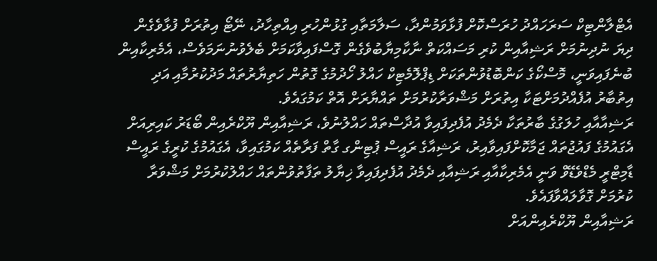އެޓްލާންޓިކް ސަރަހައްދު ހުރަސްކޮށް ފުޅާވަމުންދާ، ސަލާމަތާއި ގުޅުންހުރި އިއްތިހާދު، ނޭޓޯ އިތުރަށް ފުޅާވެގެން ދިޔަ ނުދިނުމަށް ރަޝިއާއިން ކުރި މަސައްކަތް ނާކާމިޔާބުވެގެން ގޮސްފައިވާކަމަށް ބެލެވުނުނަމަވެސް، އެމެރިކާއިން ބުނެފައިވަނީ، މޮސްކޯގެ ކަންބޮޑުވުންތަކަށް ޑިޕްލޮމެޓިކް ހައްލު ހޯދުމުގެ ގޮތުން ހަތިޔާރުތައް މަދުކުރުމާއި އަދި އިތުބާރު އުފެއްދުމަށްޓަކާ އިތުރަށް މަޝްވަރާކުރުމަށް ތައްޔާރަށް އޮތް ކަމުގައެވެ.
ރަޝިއާއާއި ހުލަގުގެ ބާރުތަކާ ދެމެދު އުފެދިފައިވާ އުދާސްތައް ހައްލުނުވެ، ރަޝިއާއިން ޔޫކްރެއިން ބޯޑަރު ކައިރިއަށް އެގައުމުގެ ފައުޖުތައް ޖަމާކޮށްފައިވާއިރު، ރަޝިއާގެ ރައީސް ޕުޓިންގ ގާތް ފަރާތެއް ކަމުގައިވާ، އެގައުމުގެ ކުރީގެ ރައީސް ޑާމިޓްރީ މެޑްވެޑޭވް ވަނީ އެމެރިކާއާއި ރަޝިއާއި ދެމެދު އުފެދިފައިވާ ޚިޔާލު ތަފާތުވުންތައް ހައްލުކުރުމަށް މަޝްވަރާ ކުރުމަށް ގޮވާލައްވާފައެވެ.
ރަޝިއާއިން ޔޫކްރެއިންއަށް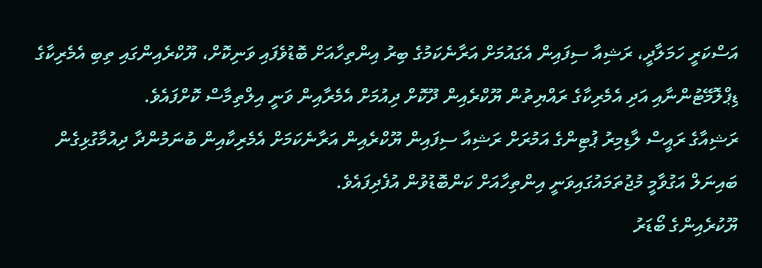އަސްކަރީ ހަމަލާދީ، ރަޝިއާ ސިފައިން އެގައުމަށް އަރާނެކަމުގެ ބިރު އިންތިހާއަށް ބޮޑުވެފައި ވަނިކޮށް، ޔޫކްރެއިންގައި ތިބި އެމެރިކާގެ ޑިޕްލޮމޭޓުންނާއި އަދި އެމެރިކާގެ ރައްޔިތުން ޔޫކްރެއިން ދޫކޮށް ދިއުމަށް އެމެރާއިން ވަނީ އިލްތިމާސް ކޮށްފައެވެ.
ރަޝިއާގެ ރައީސް ލާޑިމިރު ޕުޓިންގެ އަމުރަށް ރަޝިއާ ސިފައިން ޔޫކްރެއިން އަރާނެކަމަށް އެމެރިކާއިން ބުނަމުންދާ ދިއުމާގުޅިގެން ބައިނަލް އަގުވާމީ މުޖުތަމައުގައިވަނީ އިންތިހާއަށް ކަންބޮޑުވުން އުފެދިފައެވެ.
ޔޫކުރެއިންގެ ބޯޑަރު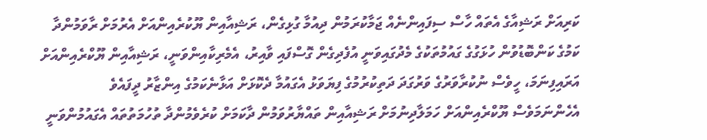ކަރިއަށް ރަޝިއާގެ އެތައް ހާސް ސިފައިންނެއް ޖަމާކުރަމުން ދިއުމާ ގުޅިގެން، ރަޝިއާއިން ޔޫކުރެއިންއަށް އެރުމަށް ރާވަމުންދާ ކަމުގެ ކަންބޮޑުވުން ހުޅަގުގެ ގައުމުތަކުގެ މެދުގައިވަނީ އުފެދިގެން ގޮސްފައި ވާއިރު، އެމެރިކާއިންވަނީ، ރަޝިއާއިން ޔޫކްރެއިންއަށް އަރައިފިނަމަ، ހީވެސް ނުކުރާވަރުގެ ވަރުގަދަ ދަތިކުރުމުގެ ފިޔަވަޅު އެގައުމާ ދެކޮޅަށް އަޅާނެކަމުގެ އިންޒާރު ދީފައެވެ
އެހެންނަމަވެސް ޔޫކްރެއިންއަށް ހަމަލާދިނުމަށް ރަޝިއާއިން ތައްޔާރުވަމުން ދާކަމަށް ކުރެވެމުންދާ ތުހުމަތުތައް އެގައުމުންވަނީ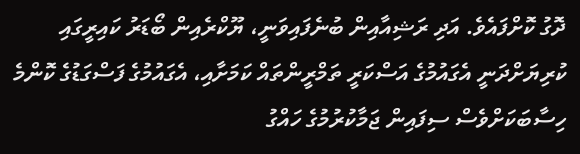ދޮގު ކޮށްފައެވެ. އަދި ރަޝިއާއިން ބުނެފައިވަނީ، ޔޫކްރެއިން ބޯޑަރު ކައިރީގައި ކުރިޔަށްދަނީ އެގައުމުގެ އަސްކަރީ ތަމްރީންތައް ކަމަށާއި، އެގައުމުގެ ފަސްގަޑުގެ ކޮންމެ ހިސާބަކަށްވެސް ސިފައިން ޖަމާކުރުމުގެ ހައްގު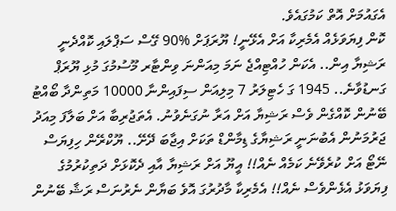އެގައުމަށް އޮތް ކަމުގައެވެ.
ކޮން ފިޔަވަޅެއް އެމެރިކާ އަށް އެޅޭނީ! ޔޫރަޕަށް %90 ގޭސް ސަޕްލައި ކޮއްދެނީ ރަޝިޔާ އިން.. އެކަން ހުއްޓިއްޖެ ނަމަ މިއަންނަ ވިންޓާރ މޫސުމުގަ މުޅި ޔޫރަޕް ގަނޑުވާނެ.. 1945 ގަ ހެޓިލަރު 7 މިލިއަން ސިފައިންނާ 10000 މަތިންދާ ބޯއްޓު ބޭނުން ކޮއްގެން ވެސް ރަޝިޔާ އަށް އަރާ ނުގަނެވުނު. އެތަޖުރިބާ އަށް ބަލާފަ މިއަދު ޖަރުމަނުން އެބުނަނީ ރަޝިޔާގެ ޑިމާންޑް ތަކަށް އިޖާބަ ދޭށޭ.. ޔޫކްރޭން ހިފިޔަސް ނޭޓޯ އަށް ކުރެވޭނެ ކަމެއް ނެއް!! އީޔޫ އަށް ރަޝިޔާ އާއި ދެކޮޅަށް ދަތިކުރުމުގެ ފިޔަވަޅު އެޅެންވެސް ނެއް!! އެމެރިކާ މާދުރުގަ އޮވެ ބަޔާން ނެރުނަސް ރަޝާ ބޭނުން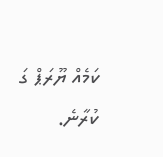ކަމެއް ޔޫރަޕް ގަ ކުރާނެ.